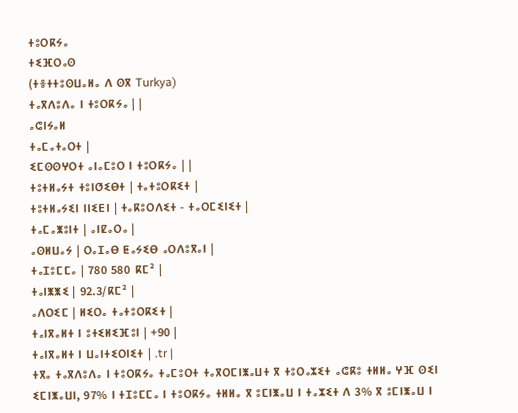ⵜⵓⵔⴽⵢⴰ
ⵜⵉⴼⵔⴰⵙ
(ⵜⴻⵜⵜⵓⵙⵡⴰⵍⴰ ⴷ ⵙⴳ Turkya)
ⵜⴰⴳⴷⵓⴷⴰ ⵏ ⵜⵓⵔⴽⵢⴰ | |
ⴰⵛⵏⵢⴰⵍ
ⵜⴰⵎⴰⵜⴰⵔⵜ |
ⵉⵎⵙⵙⵖⵔⵜ ⴰⵏⴰⵎⵓⵔ ⵏ ⵜⵓⵔⴽⵢⴰ | |
ⵜⵓⵜⵍⴰⵢⵜ ⵜⵓⵏⵚⵉⴱⵜ | ⵜⴰⵜⵓⵔⴽⵉⵜ |
ⵜⵓⵜⵍⴰⵢⵉⵏ ⵏⵏⵉⴹⵏ | ⵜⴰⴽⵓⵔⴷⵉⵜ - ⵜⴰⵔⵎⵉⵏⵉⵜ |
ⵜⴰⵎⴰⵥⵓⵏⵜ | ⴰⵏⵇⴰⵔⴰ |
ⴰⵙⵍⵡⴰⵢ | ⵔⴰⵊⴰⴱ ⵟⴰⵢⵉⴱ ⴰⵔⴷⵓⴳⴰⵏ |
ⵜⴰⵊⵓⵎⵎⴰ | 780 580 ⴽⵎ² |
ⵜⴰⵏⵥⵥⵉ | 92.3/ⴽⵎ² |
ⴰⴷⵔⵉⵎ | ⵍⵉⵔⴰ ⵜⴰⵜⵓⵔⴽⵉⵜ |
ⵜⴰⵏⴳⴰⵍⵜ ⵏ ⵓⵜⵉⵍⵉⴼⵓⵏ | +90 |
ⵜⴰⵏⴳⴰⵍⵜ ⵏ ⵡⴰⵏⵜⵉⵔⵏⵉⵜ | .tr |
ⵜⴳⴰ ⵜⴰⴳⴷⵓⴷⴰ ⵏ ⵜⵓⵔⴽⵢⴰ ⵜⴰⵎⵓⵔⵜ ⵜⴰⴳⵔⵎⵏⵥⴰⵡⵜ ⴳ ⵜⵓⵔⴰⵣⵉⵜ ⴰⵛⴽⵓ ⵜⵍⵍⴰ ⵖⴼ ⵙⵉⵏ ⵉⵎⵏⵥⴰⵡⵏ, 97% ⵏ ⵜⵊⵓⵎⵎⴰ ⵏ ⵜⵓⵔⴽⵢⴰ ⵜⵍⵍⴰ ⴳ ⵓⵎⵏⵥⴰⵡ ⵏ ⵜⴰⵣⵉⵜ ⴷ 3% ⴳ ⵓⵎⵏⵥⴰⵡ ⵏ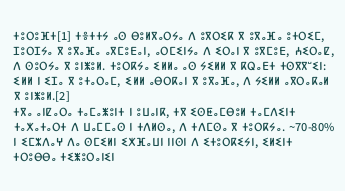ⵜⵓⵔⵓⴼⵜ[1] ⵜⴻⵜⵜⵢ ⴰⵙ ⴱⵓⵍⴳⴰⵔⵢⴰ ⴷ ⵓⴳⵔⵉⴽ ⴳ ⵓⴳⴰⴼⴰ ⵓⵜⵔⵉⵎ, ⵊⵓⵔⵊⵢⴰ ⴳ ⵓⴳⴰⴼⴰ ⴰⴳⵎⵓⴹⴰⵏ, ⴰⵔⵎⵉⵏⵢⴰ ⴷ ⵉⵔⴰⵏ ⴳ ⵓⴳⵎⵓⴹ, ⵄⵉⵔⴰⵇ, ⴷ ⵙⵓⵔⵢⴰ ⴳ ⵓⵏⵥⵓⵍ. ⵜⵓⵔⴽⵢⴰ ⵉⵍⵍⴰ ⴰⵙ ⵢⵉⵍⵍ ⴳ ⴽⵕⴰⴹⵜ ⵜⵙⴳⴳⵯⵉⵏ: ⵉⵍⵍ ⵏ ⵉⵊⴰ ⴳ ⵓⵜⴰⵔⴰⵎ, ⵉⵍⵍ ⴰⴱⵔⴽⴰⵏ ⴳ ⵓⴳⴰⴼⴰ, ⴷ ⵢⵉⵍⵍ ⴰⴳⵔⴰⴽⴰⵍ ⴳ ⵓⵏⵥⵓⵍ.[2]
ⵜⴳⴰ ⴰⵏⵇⴰⵔⴰ ⵜⴰⵎⴰⵥⵓⵏⵜ ⵏ ⵓⵡⴰⵏⴽ, ⵜⴳ ⵉⵙⵟⴰⵎⴱⵓⵍ ⵜⴰⵎⴷⵉⵏⵜ ⵜⴰⵅⴰⵜⴰⵔⵜ ⴷ ⵡⴰⵎⵎⴰⵙ ⵏ ⵜⴷⵍⵙⴰ, ⴷ ⵜⴷⵎⵙⴰ ⴳ ⵜⵓⵔⴽⵢⴰ. ~70-80% ⵏ ⵉⵎⵣⴷⴰⵖ ⴷⴰ ⵙⵎⵉⵍⵏ ⵉⵅⴼⴰⵡⵏ ⵏⵏⵙⵏ ⴷ ⵉⵜⵓⵔⴽⵉⵢⵏ, ⵉⵍⵉⵏⵜ ⵜⵔⵓⴱⴱⴰ ⵜⵉⵥⵓⵔⴰⵏⵉⵏ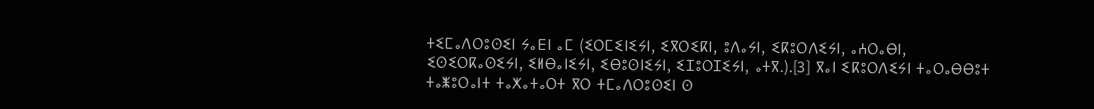ⵜⵉⵎⴰⴷⵔⵓⵙⵉⵏ ⵢⴰⴹⵏ ⴰⵎ (ⵉⵔⵎⵉⵏⵉⵢⵏ, ⵉⴳⵔⵉⴽⵏ, ⵓⴷⴰⵢⵏ, ⵉⴽⵓⵔⴷⵉⵢⵏ, ⴰⵄⵔⴰⴱⵏ, ⵉⵙⵉⵔⴽⴰⵙⵉⵢⵏ, ⵉⵍⴱⴰⵏⵉⵢⵏ, ⵉⴱⵓⵙⵏⵉⵢⵏ, ⵉⵊⵓⵔⵊⵉⵢⵏ, ⴰⵜⴳ.).[3] ⴳⴰⵏ ⵉⴽⵓⵔⴷⵉⵢⵏ ⵜⴰⵔⴰⴱⴱⵓⵜ ⵜⴰⵥⵓⵔⴰⵏⵜ ⵜⴰⵅⴰⵜⴰⵔⵜ ⴳⵔ ⵜⵎⴰⴷⵔⵓⵙⵉⵏ ⵙ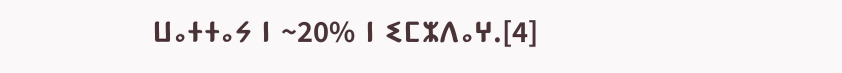ⵡⴰⵜⵜⴰⵢ ⵏ ~20% ⵏ ⵉⵎⵣⴷⴰⵖ.[4]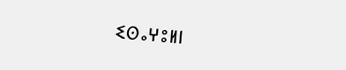ⵉⵙⴰⵖⵓⵍⵏ